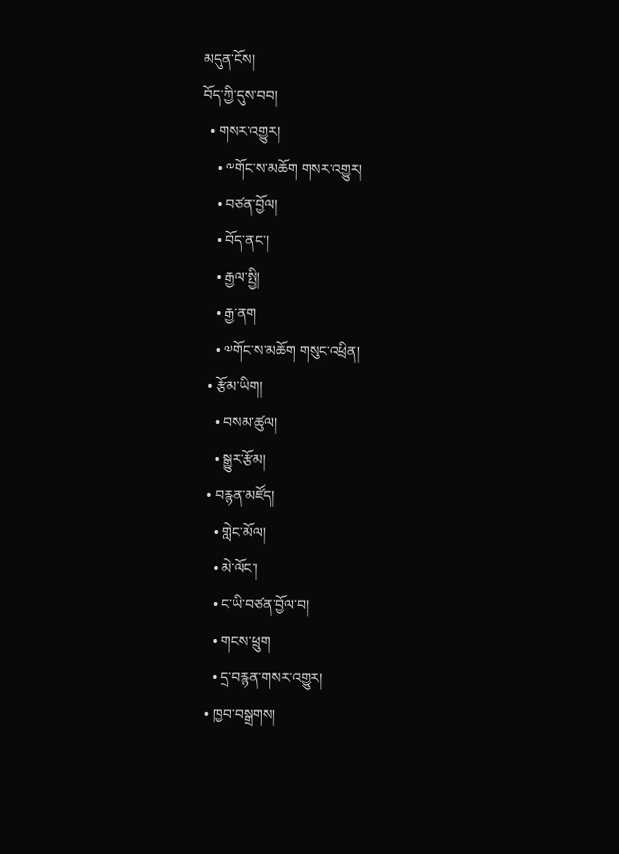མདུན་ངོས།
བོད་ཀྱི་དུས་བབ།
  • གསར་འགྱུར།
    • ༸གོང་ས་མཆོག གསར་འགྱུར།
    • བཙན་བྱོལ།
    • བོད་ནང་།
    • རྒྱལ་སྤྱི།
    • རྒྱ་ནག
    • ༧གོང་ས་མཆོག གསུང་འཕྲིན།
  • རྩོམ་ཡིག།
    • བསམ་ཚུལ།
    • སྒྱུར་རྩོམ།
  • བརྙན་མཛོད།
    • གླེང་མོལ།
    • མེ་ལོང་།
    • ང་ཡི་བཙན་བྱོལ་བ།
    • གངས་ཕྲུག
    • དྲ་བརྙན་གསར་འགྱུར།
  • ཁྱབ་བསྒྲགས།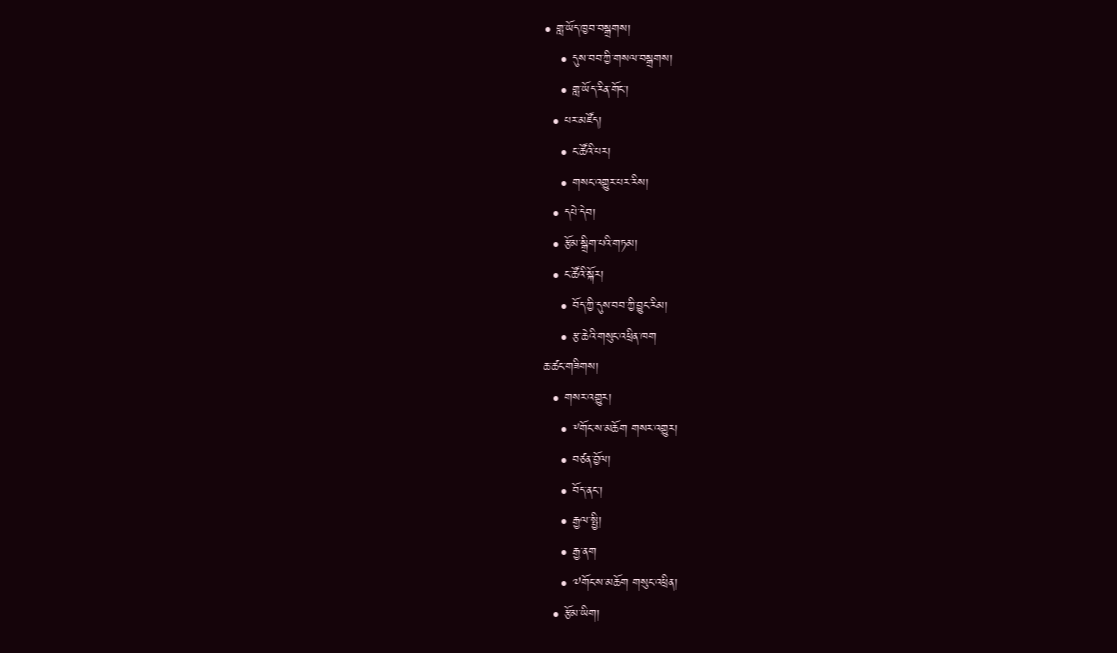• གླ་ཡོད་ཁྱབ་བསྒྲགས།
    • དུས་བབ་ཀྱི་གསལ་བསྒྲགས།
    • གླ་ཡོད་རིན་གོང་།
  • པར་མཛོད།
    • ང་ཚོའི་པར།
    • གསང་འགྱུར་པར་རིས།
  • དཔེ་དེབ།
  • རྩོམ་སྒྲིག་པའི་གཏམ།
  • ང་ཚོའི་སྐོར།
    • བོད་ཀྱི་དུས་བབ་ཀྱི་བྱུང་རིམ།
    • རྩ་ཆེའི་གསུང་འཕྲིན་ཁག
ཆ་ཚང་གཟིགས།
  • གསར་འགྱུར།
    • ༸གོང་ས་མཆོག གསར་འགྱུར།
    • བཙན་བྱོལ།
    • བོད་ནང་།
    • རྒྱལ་སྤྱི།
    • རྒྱ་ནག
    • ༧གོང་ས་མཆོག གསུང་འཕྲིན།
  • རྩོམ་ཡིག།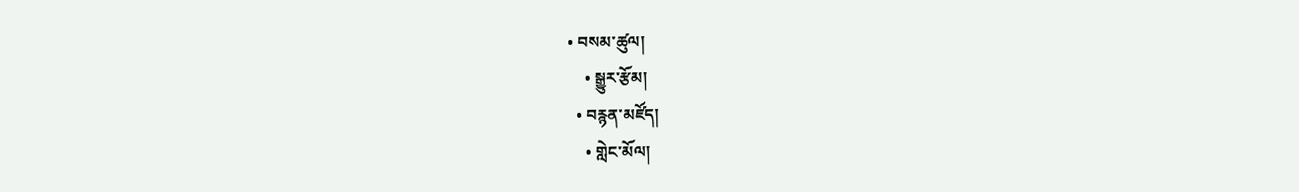• བསམ་ཚུལ།
    • སྒྱུར་རྩོམ།
  • བརྙན་མཛོད།
    • གླེང་མོལ།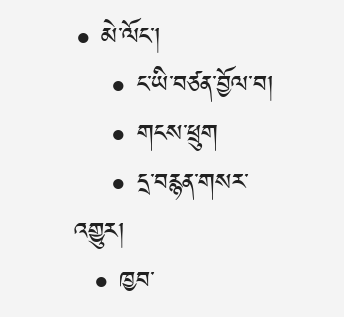• མེ་ལོང་།
    • ང་ཡི་བཙན་བྱོལ་བ།
    • གངས་ཕྲུག
    • དྲ་བརྙན་གསར་འགྱུར།
  • ཁྱབ་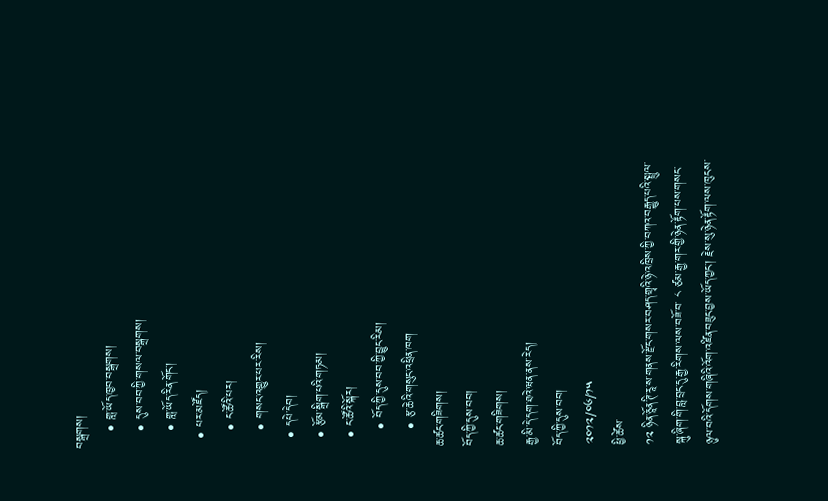བསྒྲགས།
    • གླ་ཡོད་ཁྱབ་བསྒྲགས།
    • དུས་བབ་ཀྱི་གསལ་བསྒྲགས།
    • གླ་ཡོད་རིན་གོང་།
  • པར་མཛོད།
    • ང་ཚོའི་པར།
    • གསང་འགྱུར་པར་རིས།
  • དཔེ་དེབ།
  • རྩོམ་སྒྲིག་པའི་གཏམ།
  • ང་ཚོའི་སྐོར།
    • བོད་ཀྱི་དུས་བབ་ཀྱི་བྱུང་རིམ།
    • རྩ་ཆེའི་གསུང་འཕྲིན་ཁག
ཆ་ཚང་གཟིགས།
བོད་ཀྱི་དུས་བབ།
ཆ་ཚང་གཟིགས།
རྒྱ་མི་དེ་དག་ཐའེ་ཝན་ནས་རེད།
བོད་ཀྱི་དུས་བབ།
༢༠༡༢/༠༦/༡༥
ཕྱི་ཚེས་
༡༢ ཉིན་ཅཱོན་ཊི་རཱ་ས་གནས་རྫོང་གསར་བཤད་གྲྭའི་ཉེ་འཁྲིས་ཀྱི་བཀའ་བརྒྱུད་པའི་སྤྲུལ་སྐུ་ཞིག་གི་བླ་བྲང་དུ་རྒྱ་རིགས་ལས་བཟོ་བ་ ༨ ཙམ་རྒྱ་གར་གྱི་ཉེན་རྟོག་པས་གསང་ཉུལ་བའི་དོགས་གཞིའི་འོག་འཛིན་བཟུང་བྱས་ཡོད་ཀྱང་། རྗེས་སུ་ཉེན་རྟོག་ལས་ཁུངས་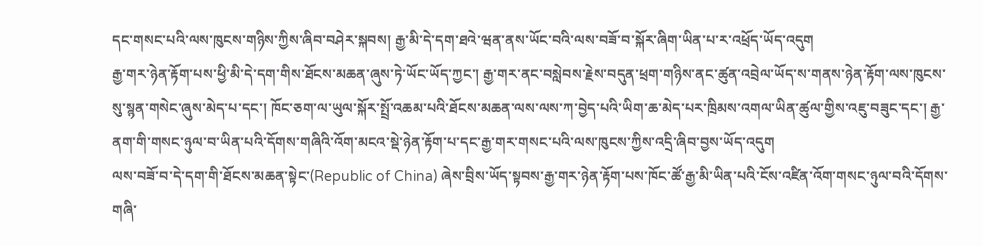དང་གསང་པའི་ལས་ཁུངས་གཉིས་ཀྱིས་ཞིབ་བཤེར་སྐབས། རྒྱ་མི་དེ་དག་ཐའེ་ཝན་ནས་ཡོང་བའི་ལས་བཟོ་བ་སྐོར་ཞིག་ཡིན་པ་ར་འཕྲོད་ཡོད་འདུག
རྒྱ་གར་ཉེན་རྟོག་པས་ཕྱི་མི་དེ་དག་གིས་ཐོངས་མཆན་ཞུས་ཏེ་ཡོང་ཡོད་ཀྱང་། རྒྱ་གར་ནང་བསླེབས་རྗེས་བདུན་ཕྲག་གཉིས་ནང་ཚུན་འབྲེལ་ཡོད་ས་གནས་ཉེན་རྟོག་ལས་ཁུངས་སུ་སྙན་གསེང་ཞུས་མེད་པ་དང་། ཁོང་ཅག་ལ་ཡུལ་སྐོར་སྤྲོ་འཆམ་པའི་ཐོངས་མཆན་ལས་ལས་ཀ་བྱེད་པའི་ཡིག་ཆ་མེད་པར་ཁྲིམས་འགལ་ཡིན་ཚུལ་གྱིས་འཇུ་བཟུང་དང་། རྒྱ་ནག་གི་གསང་ཉུལ་བ་ཡིན་པའི་དོགས་གཞིའི་འོག་མངའ་སྡེ་ཉེན་རྟོག་པ་དང་རྒྱ་གར་གསང་པའི་ལས་ཁུངས་ཀྱིས་འདྲི་ཞིབ་བྱས་ཡོད་འདུག
ལས་བཟོ་བ་དེ་དག་གི་ཐོངས་མཆན་སྟེང་(Republic of China) ཞེས་བྲིས་ཡོད་སྟབས་རྒྱ་གར་ཉེན་རྟོག་པས་ཁོང་ཚོ་རྒྱ་མི་ཡིན་པའི་ངོས་འཛིན་འོག་གསང་ཉུལ་བའི་དོགས་གཞི་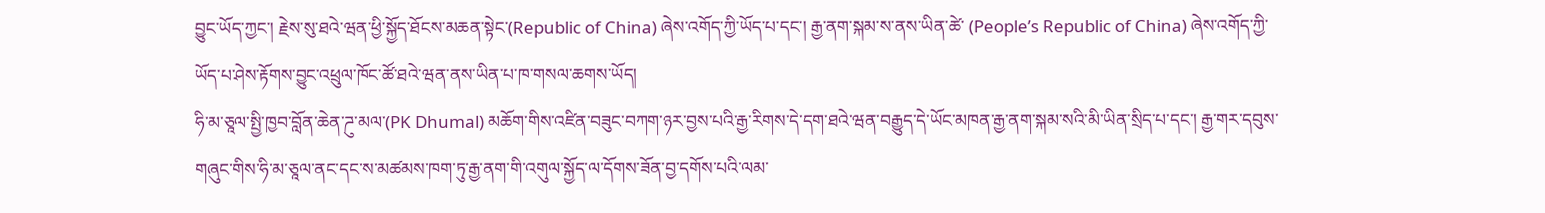བྱུང་ཡོད་ཀྱང་། རྗེས་སུ་ཐའེ་ཝན་ཕྱི་སྐྱོད་ཐོངས་མཆན་སྟེང་(Republic of China) ཞེས་འགོད་ཀྱི་ཡོད་པ་དང་། རྒྱ་ནག་སྐམ་ས་ནས་ཡིན་ཚེ་ (People’s Republic of China) ཞེས་འགོད་ཀྱི་ཡོད་པ་ཤེས་རྟོགས་བྱུང་འཕྲུལ་ཁོང་ཚོ་ཐའེ་ཝན་ནས་ཡིན་པ་ཁ་གསལ་ཆགས་ཡོད།
ཧི་མ་ཅཱལ་སྤྱི་ཁྱབ་བློན་ཆེན་ཌུ་མལ་(PK Dhumal) མཆོག་གིས་འཛིན་བཟུང་བཀག་ཉར་བྱས་པའི་རྒྱ་རིགས་དེ་དག་ཐའེ་ཝན་བརྒྱུད་དེ་ཡོང་མཁན་རྒྱ་ནག་སྐམ་སའི་མི་ཡིན་སྲིད་པ་དང་། རྒྱ་གར་དབུས་གཞུང་གིས་ཧི་མ་ཅཱལ་ནང་དང་ས་མཚམས་ཁག་ཏུ་རྒྱ་ནག་གི་འགུལ་སྐྱོད་ལ་དོགས་ཟོན་བྱ་དགོས་པའི་ལམ་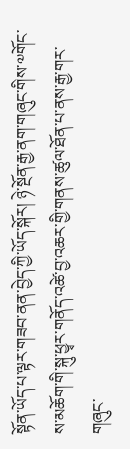སྟོན་ཡོད་པ་ལྟར་གཟབ་ནན་བྱེད་ཀྱི་ཡོད་སྐོར། ཉེ་སྔོན་རྒྱ་ནག་གཞུང་གིས་༧གོང་ས་མཆོག་གི་སྐུ་ཕྱྭར་གནོད་འཚེ་བྱ་འཆར་གྱི་གནས་ཚུལ་ཐོན་པ་ནས་རྒྱ་གར་གཞུང་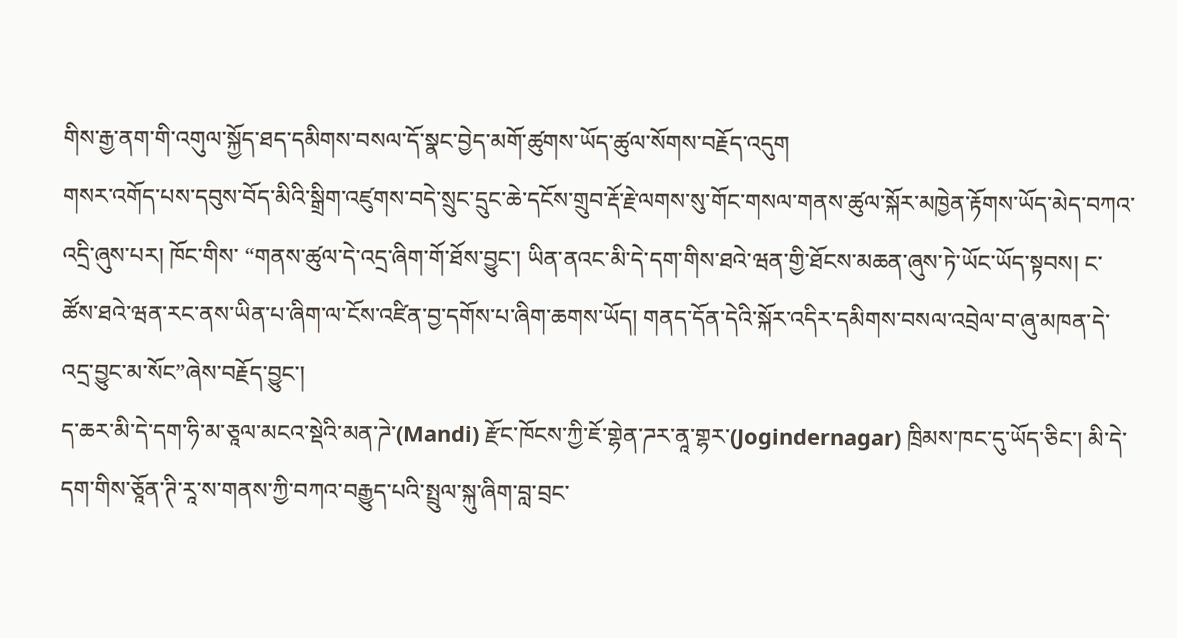གིས་རྒྱ་ནག་གི་འགུལ་སྐྱོད་ཐད་དམིགས་བསལ་དོ་སྣང་བྱེད་མགོ་ཚུགས་ཡོད་ཚུལ་སོགས་བརྗོད་འདུག
གསར་འགོད་པས་དབུས་བོད་མིའི་སྒྲིག་འཛུགས་བདེ་སྲུང་དྲུང་ཆེ་དངོས་གྲུབ་རྡོ་རྗེ་ལགས་སུ་གོང་གསལ་གནས་ཚུལ་སྐོར་མཁྱེན་རྟོགས་ཡོད་མེད་བཀའ་འདྲི་ཞུས་པར། ཁོང་གིས་ “གནས་ཚུལ་དེ་འདྲ་ཞིག་གོ་ཐོས་བྱུང་། ཡིན་ནའང་མི་དེ་དག་གིས་ཐའེ་ཝན་གྱི་ཐོངས་མཆན་ཞུས་ཏེ་ཡོང་ཡོད་སྟབས། ང་ཚོས་ཐའེ་ཝན་རང་ནས་ཡིན་པ་ཞིག་ལ་ངོས་འཛིན་བྱ་དགོས་པ་ཞིག་ཆགས་ཡོད། གནད་དོན་དེའི་སྐོར་འདིར་དམིགས་བསལ་འབྲེལ་བ་ཞུ་མཁན་དེ་འདྲ་བྱུང་མ་སོང”ཞེས་བརྗོད་བྱུང་།
ད་ཆར་མི་དེ་དག་ཧི་མ་ཅཱལ་མངའ་སྡེའི་མན་ཌེ་(Mandi) རྫོང་ཁོངས་ཀྱི་ཇོ་གྷེན་ཌར་ནཱ་གྷར་(Jogindernagar) ཁྲིམས་ཁང་དུ་ཡོད་ཅིང་། མི་དེ་དག་གིས་ཅཱོན་ཊི་རཱ་ས་གནས་ཀྱི་བཀའ་བརྒྱུད་པའི་སྤྲུལ་སྐུ་ཞིག་བླ་བྲང་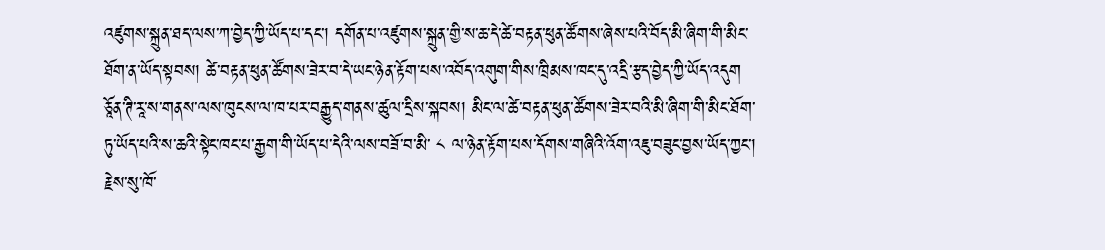འཛུགས་སྐྲུན་ཐད་ལས་ཀ་བྱེད་ཀྱི་ཡོད་པ་དང་། དགོན་པ་འཛུགས་སྐྲུན་གྱི་ས་ཆ་དེ་ཚེ་བརྟན་ཕུན་ཚོགས་ཞེས་པའི་བོད་མི་ཞིག་གི་མིང་ཐོག་ན་ཡོད་སྟབས། ཚེ་བརྟན་ཕུན་ཚོགས་ཟེར་བ་དེ་ཡང་ཉེན་རྟོག་པས་འབོད་འགུག་གིས་ཁྲིམས་ཁང་དུ་འདྲི་རྩད་བྱེད་ཀྱི་ཡོད་འདུག
ཅཱོན་ཊི་རཱ་ས་གནས་ལས་ཁུངས་ལ་ཁ་པར་བརྒྱུད་གནས་ཚུལ་དྲིས་སྐབས། མིང་ལ་ཚེ་བརྟན་ཕུན་ཚོགས་ཟེར་བའི་མི་ཞིག་གི་མིང་ཐོག་ཏུ་ཡོད་པའི་ས་ཆའི་སྟེང་ཁང་པ་རྒྱག་གི་ཡོད་པ་དེའི་ལས་བཟོ་བ་མི་ ༨ ལ་ཉེན་རྟོག་པས་དོགས་གཞིའི་འོག་འཇུ་བཟུང་བྱས་ཡོད་ཀྱང་། རྗེས་སུ་ཁོ་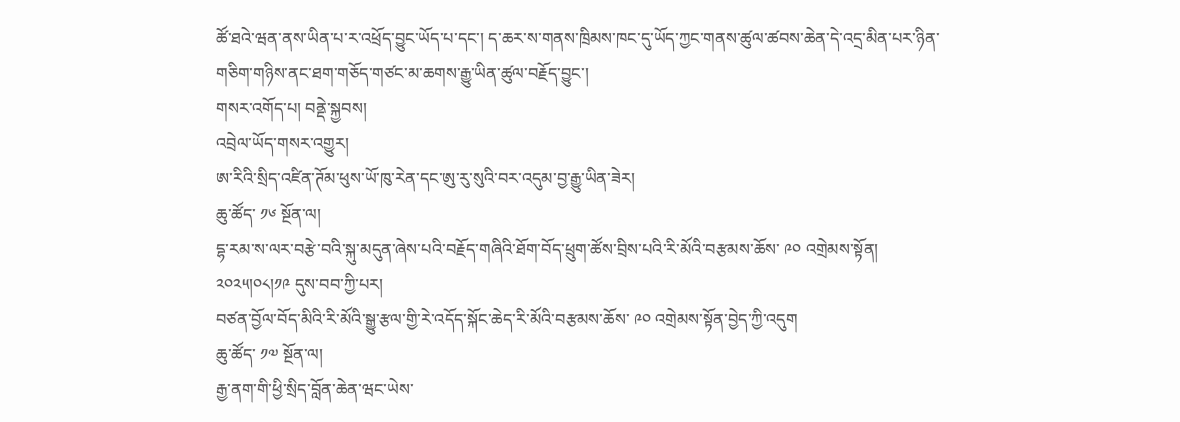ཚོ་ཐའེ་ཝན་ནས་ཡིན་པ་ར་འཕྲོད་བྱུང་ཡོད་པ་དང་། ད་ཆར་ས་གནས་ཁྲིམས་ཁང་དུ་ཡོད་ཀྱང་གནས་ཚུལ་ཚབས་ཆེན་དེ་འདྲ་མིན་པར་ཉིན་གཅིག་གཉིས་ནང་ཐག་གཅོད་གཙང་མ་ཆགས་རྒྱུ་ཡིན་ཚུལ་བརྗོད་བྱུང་།
གསར་འགོད་པ། བནྡེ་སྐྱབས།
འབྲེལ་ཡོད་གསར་འགྱུར།
ཨ་རིའི་སྲིད་འཛིན་ཊོམ་ཕུས་ཡོ་ཁུ་རེན་དང་ཨུ་རུ་སུའི་བར་འདུམ་བྱ་རྒྱུ་ཡིན་ཟེར།
ཆུ་ཚོད་ ༡༦ སྔོན་ལ།
དྷ་རམ་ས་ལར་བརྩེ་བའི་སྐུ་མདུན་ཞེས་པའི་བརྗོད་གཞིའི་ཐོག་བོད་ཕྲུག་ཚོས་བྲིས་པའི་རི་མོའི་བརྩམས་ཆོས་ ༩༠ འགྲེམས་སྟོན། ༢༠༢༥།༠༨།༡༩ དུས་བབ་ཀྱི་པར།
བཙན་བྱོལ་བོད་མིའི་རི་མོའི་སྒྱུ་རྩལ་གྱི་རེ་འདོད་སྐོང་ཆེད་རི་མོའི་བརྩམས་ཆོས་ ༩༠ འགྲེམས་སྟོན་བྱེད་ཀྱི་འདུག
ཆུ་ཚོད་ ༡༧ སྔོན་ལ།
རྒྱ་ནག་གི་ཕྱི་སྲིད་བློན་ཆེན་ཝང་ཡེས་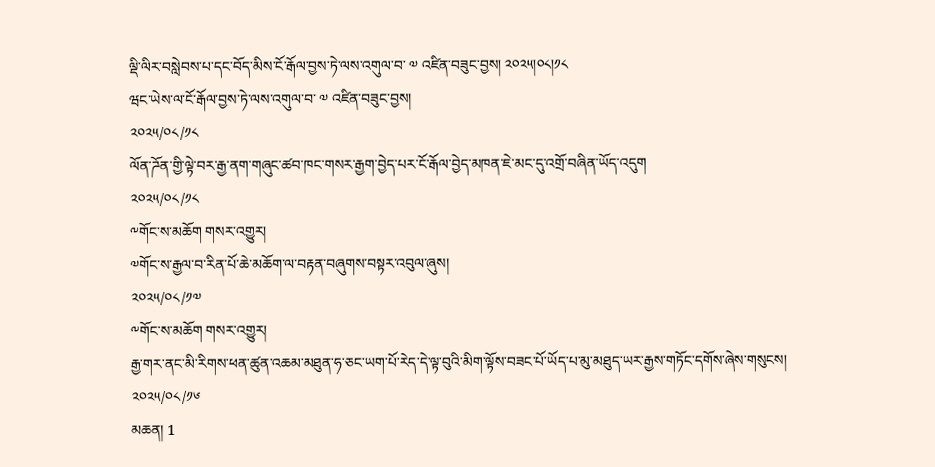ལྡི་ལིར་བསླེབས་པ་དང་བོད་མིས་ངོ་རྒོལ་བྱས་ཏེ་ལས་འགུལ་བ་ ༧ འཛིན་བཟུང་བྱས། ༢༠༢༥།༠༨།༡༨
ཝང་ཡེས་ལ་ངོ་རྒོལ་བྱས་ཏེ་ལས་འགུལ་བ་ ༧ འཛིན་བཟུང་བྱས།
༢༠༢༥/༠༨/༡༨
ལོན་ཌོན་གྱི་ལྟེ་བར་རྒྱ་ནག་གཞུང་ཚབ་ཁང་གསར་རྒྱག་བྱེད་པར་ངོ་རྒོལ་བྱེད་མཁན་ཇེ་མང་དུ་འགྲོ་བཞིན་ཡོད་འདུག
༢༠༢༥/༠༨/༡༨
༸གོང་ས་མཆོག གསར་འགྱུར།
༧གོང་ས་རྒྱལ་བ་རིན་པོ་ཆེ་མཆོག་ལ་བརྟན་བཞུགས་བསྟར་འབུལ་ཞུས།
༢༠༢༥/༠༨/༡༧
༸གོང་ས་མཆོག གསར་འགྱུར།
རྒྱ་གར་ནང་མི་རིགས་ཕན་ཚུན་འཆམ་མཐུན་ཧ་ཅང་ཡག་པོ་རེད་དེ་ལྟ་བུའི་མིག་ལྟོས་བཟང་པོ་ཡོད་པ་མུ་མཐུད་ཡར་རྒྱས་གཏོང་དགོས་ཞེས་གསུངས།
༢༠༢༥/༠༨/༡༦
མཆན། 1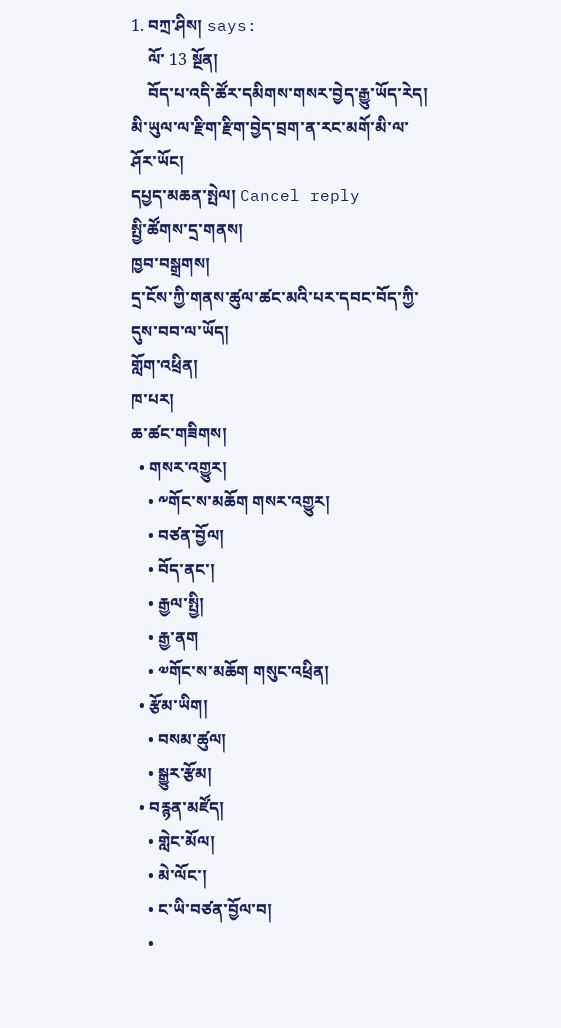1. བཀྲ་ཤིས། says:
    ལོ་ 13 སྔོན།
    བོད་པ་འདི་ཚོར་དམིགས་གསར་བྱེད་རྒྱུ་ཡོད་རེད། མི་ཡུལ་ལ་རྫིག་རྫིག་བྱེད་བྲག་ན་རང་མགོ་མི་ལ་ཤོར་ཡོང།
དཔྱད་མཆན་སྤེལ། Cancel reply
སྤྱི་ཚོགས་དྲ་གནས།
ཁྱབ་བསྒྲགས།
དྲ་ངོས་ཀྱི་གནས་ཚུལ་ཚང་མའི་པར་དབང་བོད་ཀྱི་དུས་བབ་ལ་ཡོད།
གློག་འཕྲིན།
ཁ་པར།
ཆ་ཚང་གཟིགས།
  • གསར་འགྱུར།
    • ༸གོང་ས་མཆོག གསར་འགྱུར།
    • བཙན་བྱོལ།
    • བོད་ནང་།
    • རྒྱལ་སྤྱི།
    • རྒྱ་ནག
    • ༧གོང་ས་མཆོག གསུང་འཕྲིན།
  • རྩོམ་ཡིག།
    • བསམ་ཚུལ།
    • སྒྱུར་རྩོམ།
  • བརྙན་མཛོད།
    • གླེང་མོལ།
    • མེ་ལོང་།
    • ང་ཡི་བཙན་བྱོལ་བ།
    •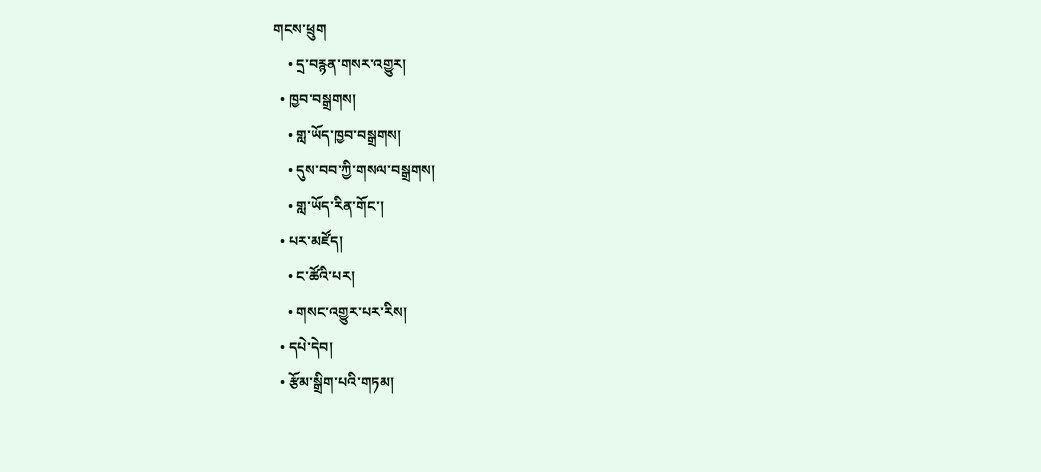གངས་ཕྲུག
    • དྲ་བརྙན་གསར་འགྱུར།
  • ཁྱབ་བསྒྲགས།
    • གླ་ཡོད་ཁྱབ་བསྒྲགས།
    • དུས་བབ་ཀྱི་གསལ་བསྒྲགས།
    • གླ་ཡོད་རིན་གོང་།
  • པར་མཛོད།
    • ང་ཚོའི་པར།
    • གསང་འགྱུར་པར་རིས།
  • དཔེ་དེབ།
  • རྩོམ་སྒྲིག་པའི་གཏམ།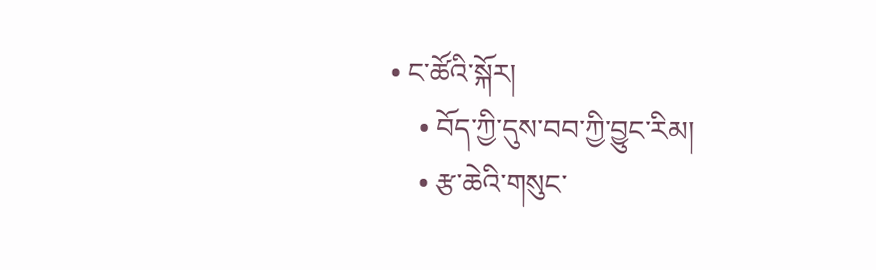• ང་ཚོའི་སྐོར།
    • བོད་ཀྱི་དུས་བབ་ཀྱི་བྱུང་རིམ།
    • རྩ་ཆེའི་གསུང་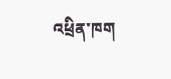འཕྲིན་ཁག